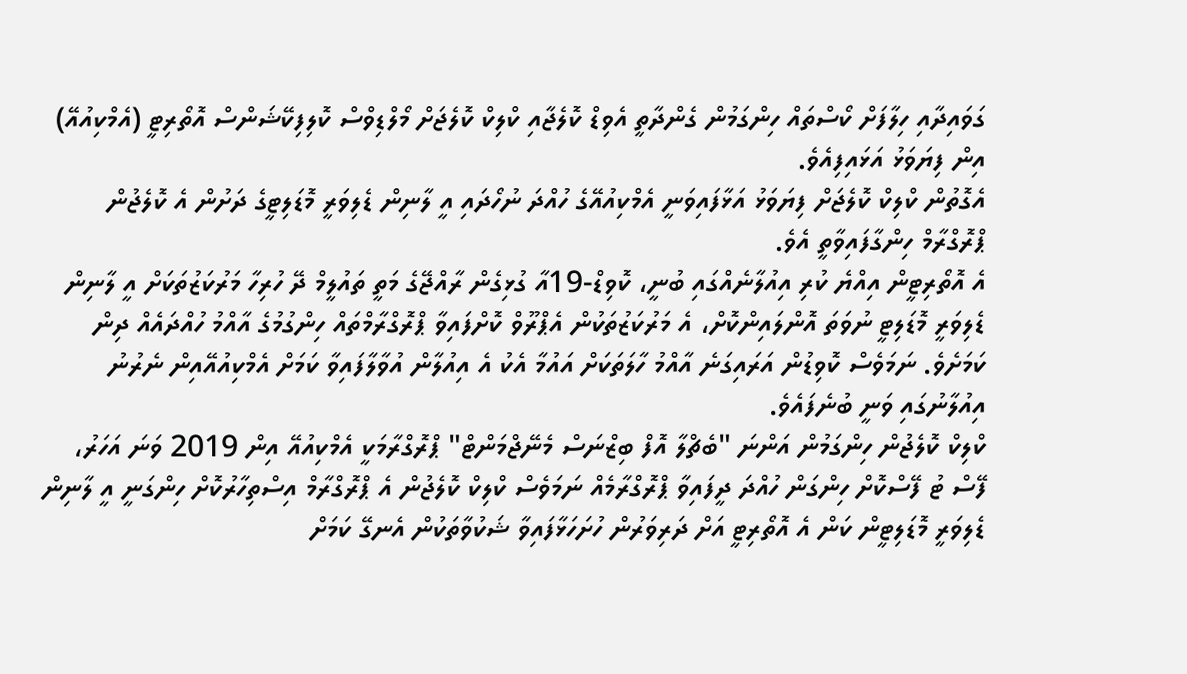ގަވައިދާއި ހިލާފަށް ކޯސްތައް ހިންގަމުން ގެންދާތީ އެވިޑް ކޮލެޖާއި ކްލިކް ކޮލެޖަށް މޯލްޑިވްސް ކޮލިފިކޭޝަންސް އޮތޯރިޓީ (އެމްކިއުއޭ) އިން ފިޔަވަޅު އަޅައިފިއެވެ.
އެގޮތުން ކްލިކް ކޮލެޖަށް ފިޔަވަޅު އަޅާފައިވަނީ އެމްކިއުއޭގެ ހުއްދަ ނުހޯދައި އީ ލާނިން ޑެލިވަރީ މޮޑަލިޓީގެ ދަށުން އެ ކޮލެޖުން ޕްރޮގްރާމް ހިންގާފައިވާތީ އެވެ.
އެ އޮތޯރިޓީން އިއްޔެ ކުރި އިއުލާނެއްގައި ބުނީ، ކޮވިޑް-19އާ ގުޅިގެން ރާއްޖޭގެ މަތީ ތައުލީމް ދޭ ހުރިހާ މަރުކަޒުތަކަށް އީ ލާނިން ޑެލިވަރީ މޮޑަލިޓީ ނުވަތަ އޮންލައިންކޮށް، އެ މަރުކަޒުތަކުން އެޕްރޫވް ކޮށްފައިވާ ޕްރޮގްރާމްތައް ހިންގުމުގެ އާއްމު ހުއްދައެއް ދިން ކަމަށެވެ. ނަމަވެސް ކޮވިޑުން އަރައިގަނެ އާއްމު ހާލަތަކަށް އައުމާ އެކު އެ އިއުލާން އުވާލާފައިވާ ކަމަށް އެމްކިއުއޭއިން ނެރުނު އިއުލާނުގައި ވަނީ ބުނެފައެވެ.
ކްލިކް ކޮލެޖުން ހިންގަމުން އަންނަ "ބެޗްލާ އޮފް ބިޒްނަސް މެނޭޖްމަންޓް" ޕްރޮގްރާމަކީ އެމްކިއުއޭ އިން 2019 ވަނަ އަހަރު، ފޭސް ޓު ފޭސްކޮށް ހިންގަން ހުއްދަ ދީފައިވާ ޕްރޮގްރާމެއް ނަމަވެސް ކްލިކް ކޮލެޖުން އެ ޕްރޮގްރާމް އިސްތިހާރުކޮށް ހިންގަނީ އީ ލާނިން ޑެލިވަރީ މޮޑަލިޓީން ކަން އެ އޮތޯރިޓީ އަށް ދަރިވަރުން ހުށަހަޅާފައިވާ ޝަކުވާތަކުން އެނގޭ ކަމަށް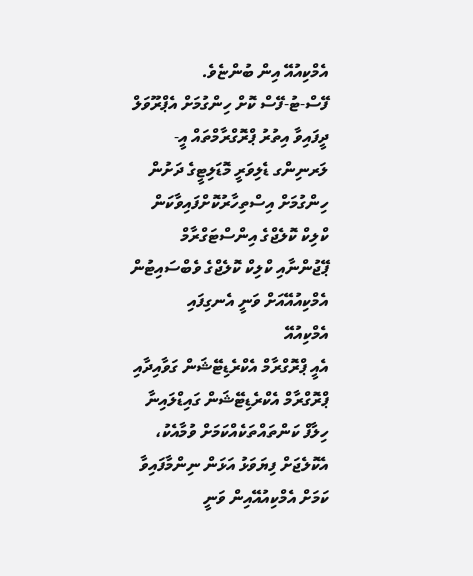އެމްކިއުއޭ އިން ބުންޏެވެ.
ފޭސް-ޓު-ފޭސް ކޮށް ހިންގުމަށް އެޕްރޫވަލް ދީފައިވާ އިތުރު ޕްރޮގްރާމްތައް އީ-ލަރނިންގ ޑެލިވަރީ މޮޑަލިޓީގެ ދަށުން ހިންގުމަށް އިސްތިހާރުކޮށްފައިވާކަން ކްލިކް ކޮލެޖްގެ އިންސްޓަގްރާމް ޕޭޖުންނާއި ކްލިކް ކޮލެޖްގެ ވެބްސައިޓުން އެމްކިއުއޭއަށް ވަނީ އެނގިފައި
އެމްކިއުއޭ
އެއީ ޕްރޮގްރާމް އެކްރެޑިޓޭޝަން ގަވާއިދާއި ޕްރޮގްރާމް އެކްރެޑިޓޭޝަން ގައިޑްލައިނާ ހިލާފް ކަންތައްތަކެއްކަމަށް ވުމާއެކު، އެކޮލެޖަށް ފިޔަވަޅު އަޅަން ނިންމާފައިވާ ކަމަށް އެމްކިއުއޭއިން ވަނީ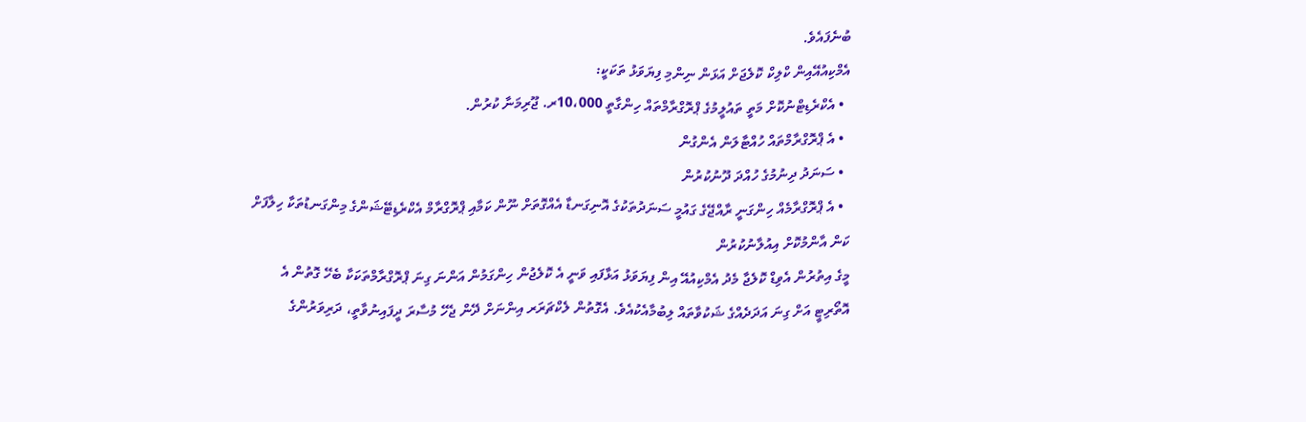ބުނެފައެވެ.
އެމްކިއުއޭއިން ކްލިކް ކޮލެޖަށް އަޅަން ނިންމި ފިޔަވަޅު ތަކަކީ:
  • އެކްރެޑިޓްނުކޮށް މަތީ ތައުލީމުގެ ޕްރޮގްރާމްތައް ހިންގާތީ 10،000ރ. ޖޫރިމަނާ ކުރުން.
  • އެ ޕްރޮގްރާމްތައް ހުއްޓާލަން އެންގުން
  • ސަނަދު ދިނުމުގެ ހުއްދަ ދޫނުކުރުން
  • އެ ޕްރޮގްރާމެއް ހިންގަނީ ރާއްޖޭގެ ގައުމީ ސަނަދުތަކުގެ އޮނިގަނޑާ އެއްގޮތަށް ނޫން ކަމާއި ޕްރޮގްރާމް އެކްރެޑިޓޭޝަންގެ މިންގަނޑުތަކާ ހިލާފަށް ކަން އާންމުކޮށް އިއުލާނުކުރުން
މީގެ އިތުރުން އެވިޑް ކޮލެޖާ މެދު އެމްކިއުއޭ އިން ފިޔަވަޅު އަޅާފައި ވަނީ އެ ކޮލެޖުން ހިންގަމުން އަންނަ ގިނަ ޕްރޮގްރާމްތަކަކާ ބެހޭ ގޮތުން އެ އޮތޯރިޓީ އަށް ގިނަ އަދަދެއްގެ ޝަކުވާތައް ލިބުމާއެކުއެވެ. އެގޮތުން ލެކްޗަރަރ އިންނަށް ދޭން ޖެހޭ މުސާރަ ދީފައިނުވާތީ، ދަރިވަރުންގެ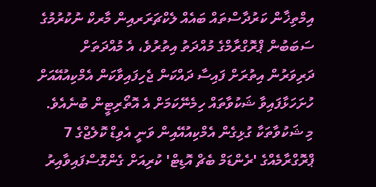އިމްތިޚާން ކަރުދާސްތައް ބައެއް ލެކްޗަރަރއިން މާރކް ނުކުރުމުގެ ސަބަބުން ޕްރޮގްރާމްގެ މުއްދަތު އިތުރުވެ، އެ މުއްދަތަށް ދަރިވަރުން އިތުރަށް ފައިސާ ދައްކަން ޖެހިފައިވާކަން އެމްކިއުއޭއަށް ހުށަހަޅާފައިވާ ޝަކުވާތައް ހިމެނޭކަމަށް އެ އޮތޯރިޓީން ބުނެއެވެ.
މި ޝަކުވާތަކާ ގުޅިގެން އެމްކިއުއޭއިން ވަނީ އެވިޑް ކޮލެޖްގެ 7 ޕްރޮގްރާމެއްގެ 'ރެންޑަމް ބެޗް އޮޑިޓް' ކުރިއަށް ގެންގޮސްފައިވާއިރު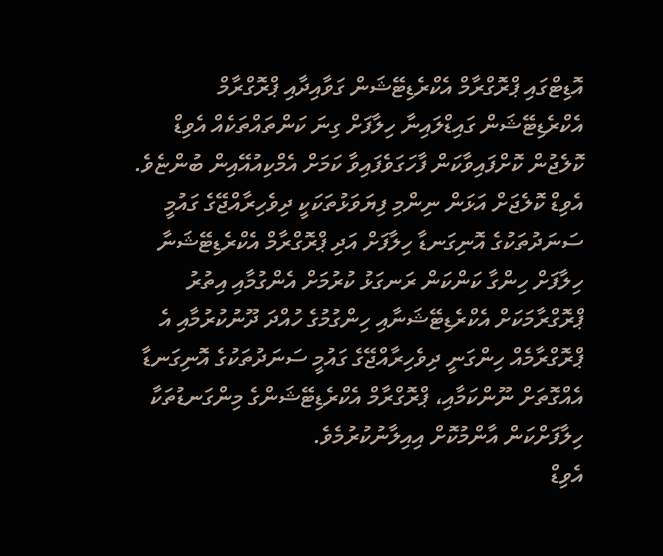އޮޑިޓްގައި ޕްރޮގްރާމް އެކްރެޑިޓޭޝަން ގަވާއިދާއި ޕްރޮގްރާމް އެކްރެޑިޓޭޝަން ގައިޑްލައިނާ ހިލާފަށް ގިނަ ކަންތައްތަކެއް އެވިޑް ކޮލެޖުން ކޮށްފައިވާކަން ފާހަގަވެފައިވާ ކަމަށް އެމްކިއުއޭއިން ބުންޏެވެ.
އެވިޑް ކޮލެޖަށް އަޅަން ނިންމި ފިޔަވަޅުތަކަކީ ދިވެހިރާއްޖޭގެ ގައުމީ ސަނަދުތަކުގެ އޮނިގަނޑާ ހިލާފަށް އަދި ޕްރޮގްރާމް އެކްރެޑިޓޭޝަނާ ހިލާފަށް ހިންގާ ކަންކަން ރަނގަޅު ކުރުމަށް އެންގުމާއި އިތުރު ޕްރޮގްރާމަކަށް އެކްރެޑިޓޭޝަނާއި ހިންގުމުގެ ހުއްދަ ދޫނުކުރުމާއި އެ ޕްރޮގްރާމެއް ހިންގަނީ ދިވެހިރާއްޖޭގެ ގައުމީ ސަނަދުތަކުގެ އޮނިގަނޑާ އެއްގޮތަށް ނޫންކަމާއި، ޕްރޮގްރާމް އެކްރެޑިޓޭޝަންގެ މިންގަނޑުތަކާ ހިލާފަށްކަން އާންމުކޮށް އިއިލާނުކުރުމެވެ.
އެވިޑް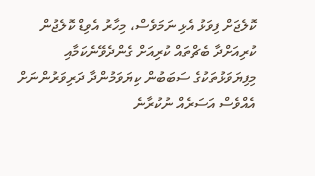ކޮލެޖަށް ފިވަޅު އެޅި ނަމަވެސް، މިހާރު އެވިޑް ކޮލެޖުން ކުރިއަށްދާ ބެޗްތައް ކުރިއަށް ގެންދެވޭނެކަމާއި މިފިޔަވަޅުތަކުގެ ސަބަބުން ކިޔަވަމުންދާ ދަރިވަރުންނަށް އެއްވެސް އަސަރެއް ނުކުރާނެ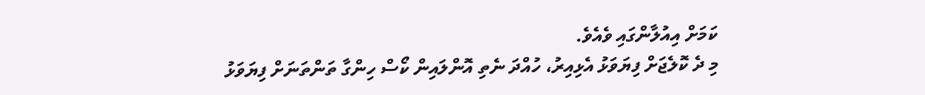ކަމަށް އިއުލާންގައި ވެއެވެ.
މި ދެ ކޮލެޖަށް ފިޔަވަޅު އެޅިއިރު، ހުއްދަ ނެތި އޮންލައިން ކޯސް ހިންގާ ތަންތަނަށް ފިޔަވަޅު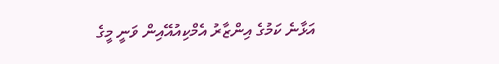އަޅާނެ ކަމުގެ އިންޒާރު އެމްކިއުއޭއިން ވަނީ މީގެ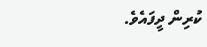ކުރިން ދީފައެވެ.